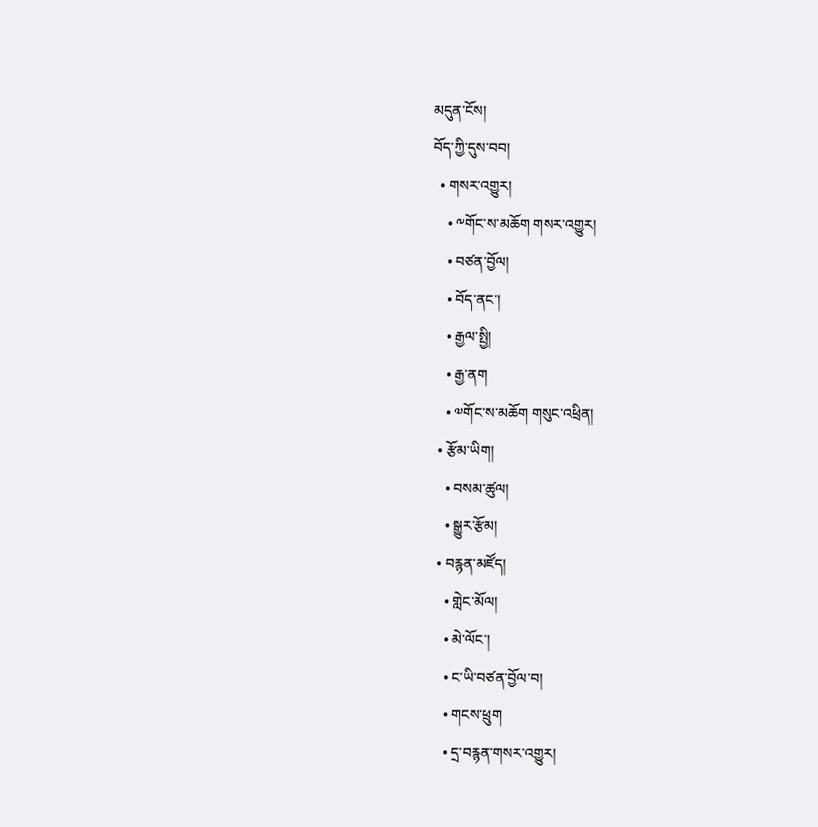མདུན་ངོས།
བོད་ཀྱི་དུས་བབ།
  • གསར་འགྱུར།
    • ༸གོང་ས་མཆོག གསར་འགྱུར།
    • བཙན་བྱོལ།
    • བོད་ནང་།
    • རྒྱལ་སྤྱི།
    • རྒྱ་ནག
    • ༧གོང་ས་མཆོག གསུང་འཕྲིན།
  • རྩོམ་ཡིག།
    • བསམ་ཚུལ།
    • སྒྱུར་རྩོམ།
  • བརྙན་མཛོད།
    • གླེང་མོལ།
    • མེ་ལོང་།
    • ང་ཡི་བཙན་བྱོལ་བ།
    • གངས་ཕྲུག
    • དྲ་བརྙན་གསར་འགྱུར།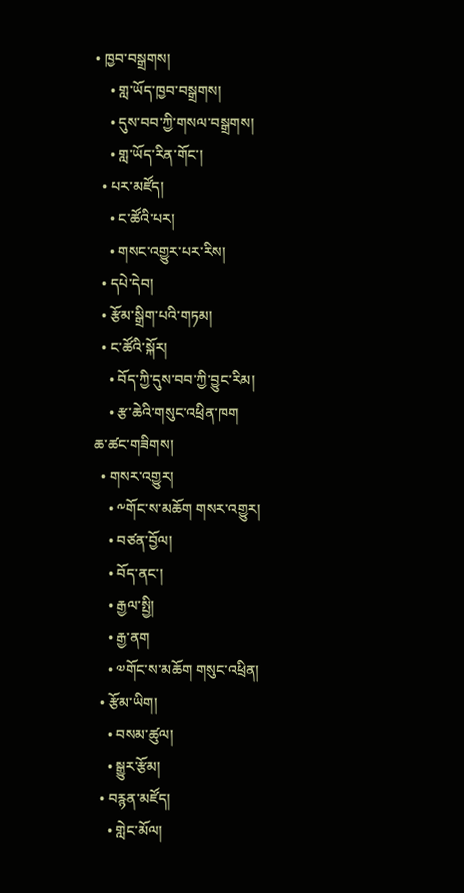• ཁྱབ་བསྒྲགས།
    • གླ་ཡོད་ཁྱབ་བསྒྲགས།
    • དུས་བབ་ཀྱི་གསལ་བསྒྲགས།
    • གླ་ཡོད་རིན་གོང་།
  • པར་མཛོད།
    • ང་ཚོའི་པར།
    • གསང་འགྱུར་པར་རིས།
  • དཔེ་དེབ།
  • རྩོམ་སྒྲིག་པའི་གཏམ།
  • ང་ཚོའི་སྐོར།
    • བོད་ཀྱི་དུས་བབ་ཀྱི་བྱུང་རིམ།
    • རྩ་ཆེའི་གསུང་འཕྲིན་ཁག
ཆ་ཚང་གཟིགས།
  • གསར་འགྱུར།
    • ༸གོང་ས་མཆོག གསར་འགྱུར།
    • བཙན་བྱོལ།
    • བོད་ནང་།
    • རྒྱལ་སྤྱི།
    • རྒྱ་ནག
    • ༧གོང་ས་མཆོག གསུང་འཕྲིན།
  • རྩོམ་ཡིག།
    • བསམ་ཚུལ།
    • སྒྱུར་རྩོམ།
  • བརྙན་མཛོད།
    • གླེང་མོལ།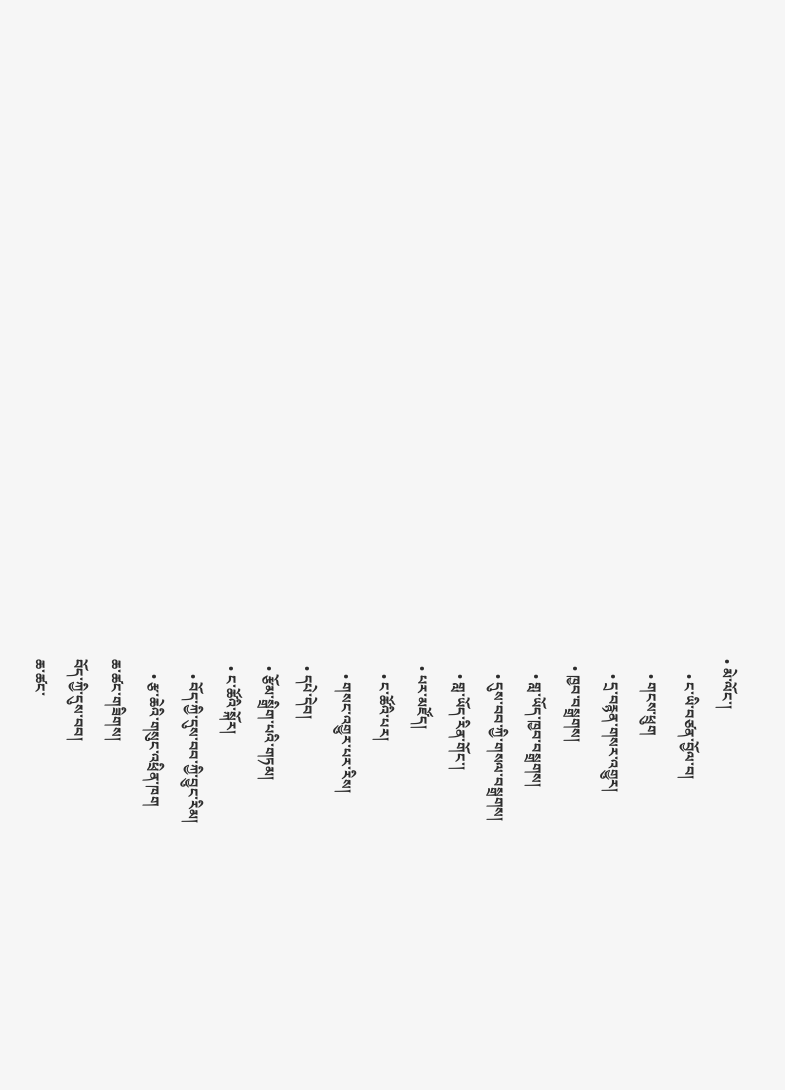• མེ་ལོང་།
    • ང་ཡི་བཙན་བྱོལ་བ།
    • གངས་ཕྲུག
    • དྲ་བརྙན་གསར་འགྱུར།
  • ཁྱབ་བསྒྲགས།
    • གླ་ཡོད་ཁྱབ་བསྒྲགས།
    • དུས་བབ་ཀྱི་གསལ་བསྒྲགས།
    • གླ་ཡོད་རིན་གོང་།
  • པར་མཛོད།
    • ང་ཚོའི་པར།
    • གསང་འགྱུར་པར་རིས།
  • དཔེ་དེབ།
  • རྩོམ་སྒྲིག་པའི་གཏམ།
  • ང་ཚོའི་སྐོར།
    • བོད་ཀྱི་དུས་བབ་ཀྱི་བྱུང་རིམ།
    • རྩ་ཆེའི་གསུང་འཕྲིན་ཁག
ཆ་ཚང་གཟིགས།
བོད་ཀྱི་དུས་བབ།
ཆ་ཚང་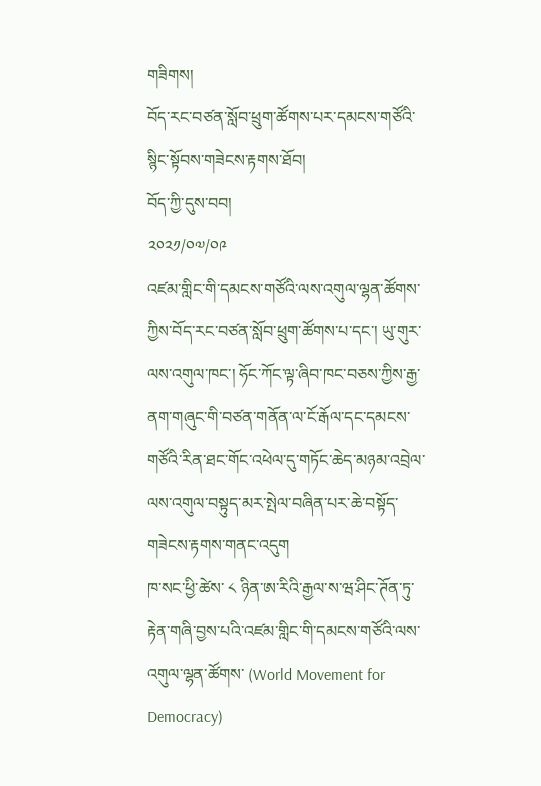གཟིགས།
བོད་རང་བཙན་སློབ་ཕྲུག་ཚོགས་པར་དམངས་གཙོའི་སྙིང་སྟོབས་གཟེངས་རྟགས་ཐོབ།
བོད་ཀྱི་དུས་བབ།
༢༠༢༡/༠༧/༠༩
འཛམ་གླིང་གི་དམངས་གཙོའི་ལས་འགུལ་ལྷན་ཚོགས་ཀྱིས་བོད་རང་བཙན་སློབ་ཕྲུག་ཚོགས་པ་དང་། ཡུ་གུར་ལས་འགུལ་ཁང་། ཧོང་ཀོང་ལྟ་ཞིབ་ཁང་བཅས་ཀྱིས་རྒྱ་ནག་གཞུང་གི་བཙན་གནོན་ལ་ངོ་རྒོལ་དང་དམངས་གཙོའི་རིན་ཐང་གོང་འཕེལ་དུ་གཏོང་ཆེད་མཉམ་འབྲེལ་ལས་འགུལ་བསྟུད་མར་སྤེལ་བཞིན་པར་ཆེ་བསྟོད་གཟེངས་རྟགས་གནང་འདུག
ཁ་སང་ཕྱི་ཚེས་ ༨ ཉིན་ཨ་རིའི་རྒྱལ་ས་ཝ་ཤིང་ཊོན་ཏུ་རྟེན་གཞི་བྱས་པའི་འཛམ་གླིང་གི་དམངས་གཙོའི་ལས་འགུལ་ལྷན་ཚོགས་ (World Movement for Democracy)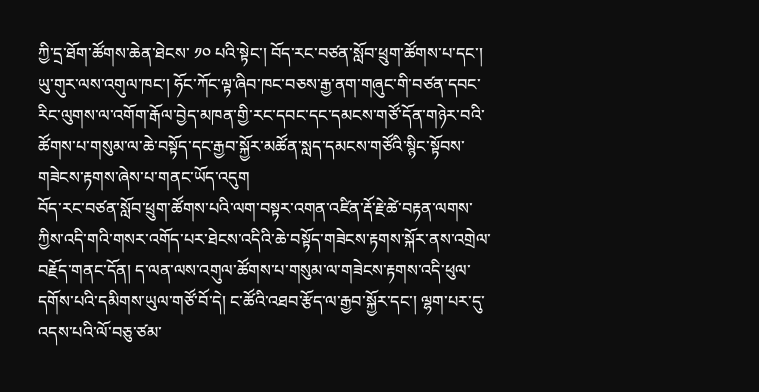ཀྱི་དྲ་ཐོག་ཚོགས་ཆེན་ཐེངས་ ༡༠ པའི་སྟེང་། བོད་རང་བཙན་སློབ་ཕྲུག་ཚོགས་པ་དང་། ཡུ་གུར་ལས་འགུལ་ཁང་། ཧོང་ཀོང་ལྟ་ཞིབ་ཁང་བཅས་རྒྱ་ནག་གཞུང་གི་བཙན་དབང་རིང་ལུགས་ལ་འགོག་རྒོལ་བྱེད་མཁན་གྱི་རང་དབང་དང་དམངས་གཙོ་དོན་གཉེར་བའི་ཚོགས་པ་གསུམ་ལ་ཆེ་བསྟོད་དང་རྒྱབ་སྐྱོར་མཚོན་སླད་དམངས་གཙོའི་སྙིང་སྟོབས་གཟེངས་རྟགས་ཞེས་པ་གནང་ཡོད་འདུག
བོད་རང་བཙན་སློབ་ཕྲུག་ཚོགས་པའི་ལག་བསྟར་འགན་འཛིན་རྡོ་རྗེ་ཚེ་བརྟན་ལགས་ཀྱིས་འདི་གའི་གསར་འགོད་པར་ཐེངས་འདིའི་ཆེ་བསྟོད་གཟེངས་རྟགས་སྐོར་ནས་འགྲེལ་བརྗོད་གནང་དོན། ད་ལན་ལས་འགུལ་ཚོགས་པ་གསུམ་ལ་གཟེངས་རྟགས་འདི་ཕུལ་དགོས་པའི་དམིགས་ཡུལ་གཙོ་བོ་དེ། ང་ཚོའི་འཐབ་རྩོད་ལ་རྒྱབ་སྐྱོར་དང་། ལྷག་པར་དུ་འདས་པའི་ལོ་བཅུ་ཙམ་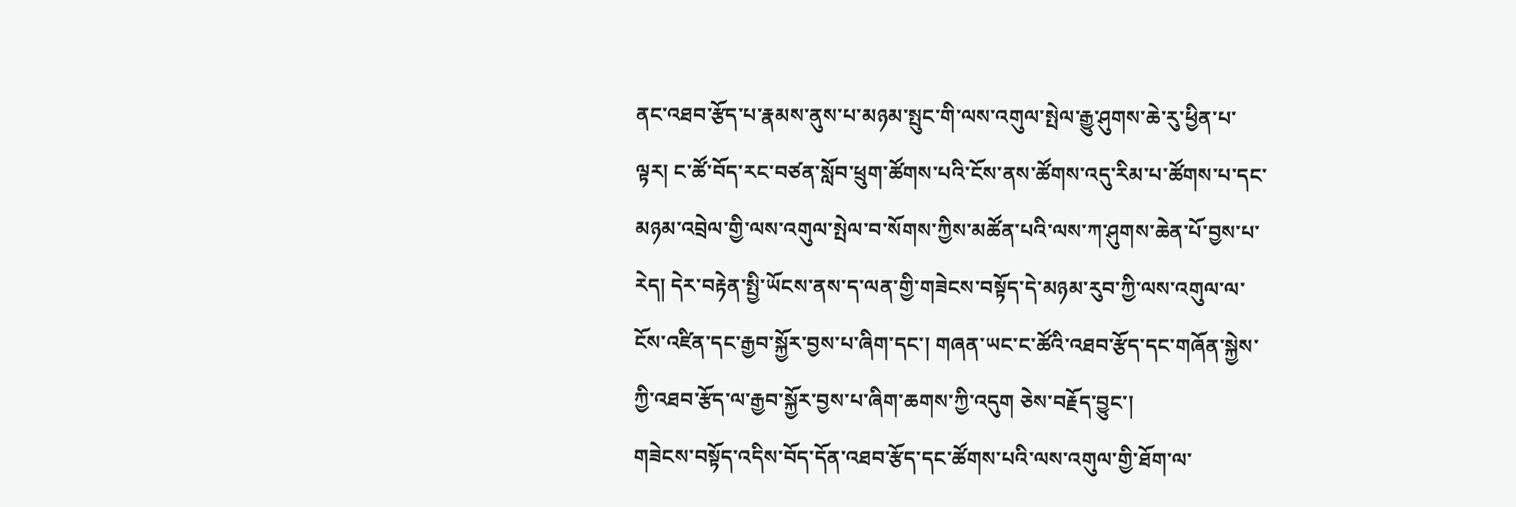ནང་འཐབ་རྩོད་པ་རྣམས་ནུས་པ་མཉམ་སྤུང་གི་ལས་འགུལ་སྤེལ་རྒྱུ་ཤུགས་ཆེ་རུ་ཕྱིན་པ་ལྟར། ང་ཚོ་བོད་རང་བཙན་སློབ་ཕྲུག་ཚོགས་པའི་ངོས་ནས་ཚོགས་འདུ་རིམ་པ་ཚོགས་པ་དང་མཉམ་འབྲེལ་གྱི་ལས་འགུལ་སྤེལ་བ་སོགས་ཀྱིས་མཚོན་པའི་ལས་ཀ་ཤུགས་ཆེན་པོ་བྱས་པ་རེད། དེར་བརྟེན་སྤྱི་ཡོངས་ནས་ད་ལན་གྱི་གཟེངས་བསྟོད་དེ་མཉམ་རུབ་ཀྱི་ལས་འགུལ་ལ་ངོས་འཛིན་དང་རྒྱབ་སྐྱོར་བྱས་པ་ཞིག་དང་། གཞན་ཡང་ང་ཚོའི་འཐབ་རྩོད་དང་གཞོན་སྐྱེས་ཀྱི་འཐབ་རྩོད་ལ་རྒྱབ་སྐྱོར་བྱས་པ་ཞིག་ཆགས་ཀྱི་འདུག ཅེས་བརྗོད་བྱུང་།
གཟེངས་བསྟོད་འདིས་བོད་དོན་འཐབ་རྩོད་དང་ཚོགས་པའི་ལས་འགུལ་གྱི་ཐོག་ལ་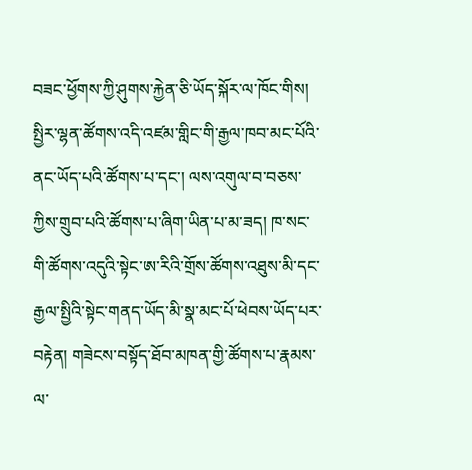བཟང་ཕྱོགས་ཀྱི་ཤུགས་རྐྱེན་ཅི་ཡོད་སྐོར་ལ་ཁོང་གིས། སྤྱིར་ལྷན་ཚོགས་འདི་འཛམ་གླིང་གི་རྒྱལ་ཁབ་མང་པོའི་ནང་ཡོད་པའི་ཚོགས་པ་དང་། ལས་འགུལ་བ་བཅས་ཀྱིས་གྲུབ་པའི་ཚོགས་པ་ཞིག་ཡིན་པ་མ་ཟད། ཁ་སང་གི་ཚོགས་འདུའི་སྟེང་ཨ་རིའི་གྲོས་ཚོགས་འཐུས་མི་དང་རྒྱལ་སྤྱིའི་སྟེང་གནད་ཡོད་མི་སྣ་མང་པོ་ཕེབས་ཡོད་པར་བརྟེན། གཟེངས་བསྟོད་ཐོབ་མཁན་གྱི་ཚོགས་པ་རྣམས་ལ་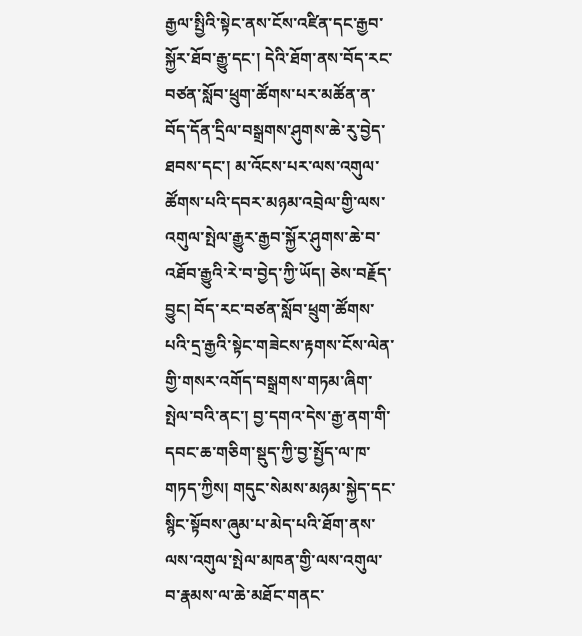རྒྱལ་སྤྱིའི་སྟེང་ནས་ངོས་འཛིན་དང་རྒྱབ་སྐྱོར་ཐོབ་རྒྱུ་དང་། དེའི་ཐོག་ནས་བོད་རང་བཙན་སློབ་ཕྲུག་ཚོགས་པར་མཚོན་ན་བོད་དོན་དྲིལ་བསྒྲགས་ཤུགས་ཆེ་རུ་བྱེད་ཐབས་དང་། མ་འོངས་པར་ལས་འགུལ་ཚོགས་པའི་དབར་མཉམ་འབྲེལ་གྱི་ལས་འགུལ་སྤེལ་རྒྱུར་རྒྱབ་སྐྱོར་ཤུགས་ཆེ་བ་འཐོབ་རྒྱུའི་རེ་བ་བྱེད་ཀྱི་ཡོད། ཅེས་བརྗོད་བྱུང། བོད་རང་བཙན་སློབ་ཕྲུག་ཚོགས་པའི་དྲ་རྒྱའི་སྟེང་གཟེངས་རྟགས་ངོས་ལེན་གྱི་གསར་འགོད་བསྒྲགས་གཏམ་ཞིག་སྤེལ་བའི་ནང་། བྱ་དགའ་དེས་རྒྱ་ནག་གི་དབང་ཆ་གཅིག་སྡུད་ཀྱི་བྱ་སྤྱོད་ལ་ཁ་གཏད་ཀྱིས། གདུང་སེམས་མཉམ་སྐྱེད་དང་སྙིང་སྟོབས་ཞུམ་པ་མེད་པའི་ཐོག་ནས་ལས་འགུལ་སྤེལ་མཁན་གྱི་ལས་འགུལ་བ་རྣམས་ལ་ཆེ་མཐོང་གནང་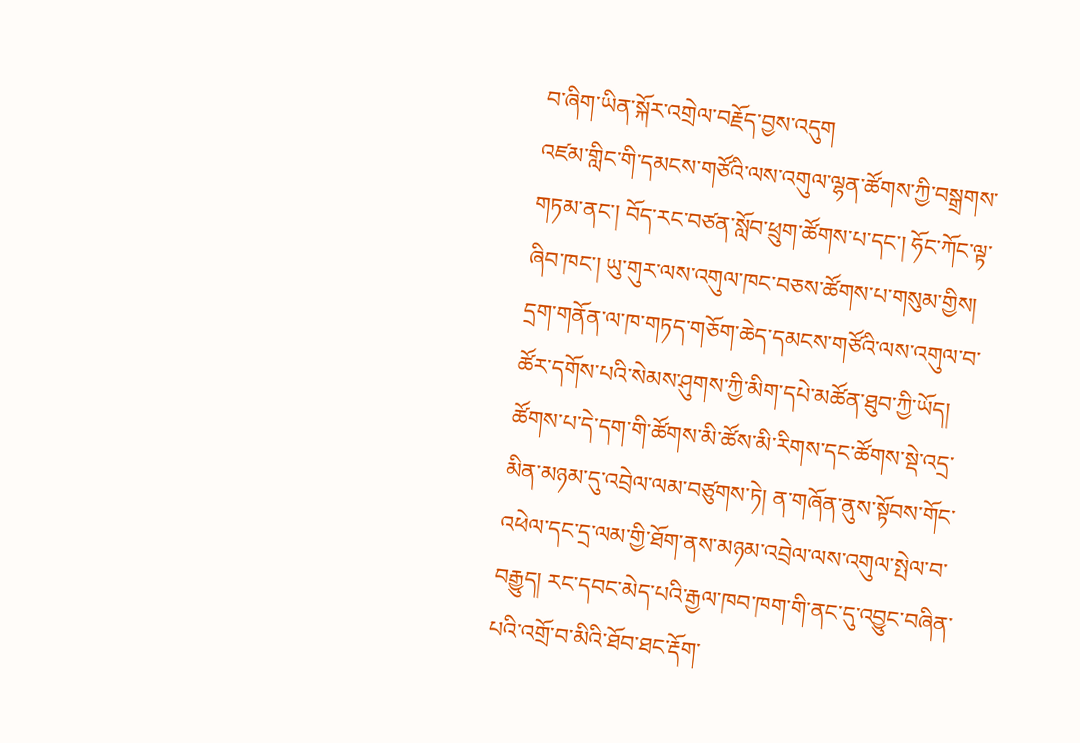བ་ཞིག་ཡིན་སྐོར་འགྲེལ་བརྗོད་བྱས་འདུག
འཛམ་གླིང་གི་དམངས་གཙོའི་ལས་འགུལ་ལྷན་ཚོགས་ཀྱི་བསྒྲགས་གཏམ་ནང་། བོད་རང་བཙན་སློབ་ཕྲུག་ཚོགས་པ་དང་། ཧོང་ཀོང་ལྟ་ཞིབ་ཁང་། ཡུ་གུར་ལས་འགུལ་ཁང་བཅས་ཚོགས་པ་གསུམ་གྱིས། དྲག་གནོན་ལ་ཁ་གཏད་གཅོག་ཆེད་དམངས་གཙོའི་ལས་འགུལ་བ་ཚོར་དགོས་པའི་སེམས་ཤུགས་ཀྱི་མིག་དཔེ་མཚོན་ཐུབ་ཀྱི་ཡོད། ཚོགས་པ་དེ་དག་གི་ཚོགས་མི་ཚོས་མི་རིགས་དང་ཚོགས་སྡེ་འདྲ་མིན་མཉམ་དུ་འབྲེལ་ལམ་བཙུགས་ཏེ། ན་གཞོན་ནུས་སྟོབས་གོང་འཕེལ་དང་དྲ་ལམ་གྱི་ཐོག་ནས་མཉམ་འབྲེལ་ལས་འགུལ་སྤེལ་བ་བརྒྱུད། རང་དབང་མེད་པའི་རྒྱལ་ཁབ་ཁག་གི་ནང་དུ་འབྱུང་བཞིན་པའི་འགྲོ་བ་མིའི་ཐོབ་ཐང་རྡོག་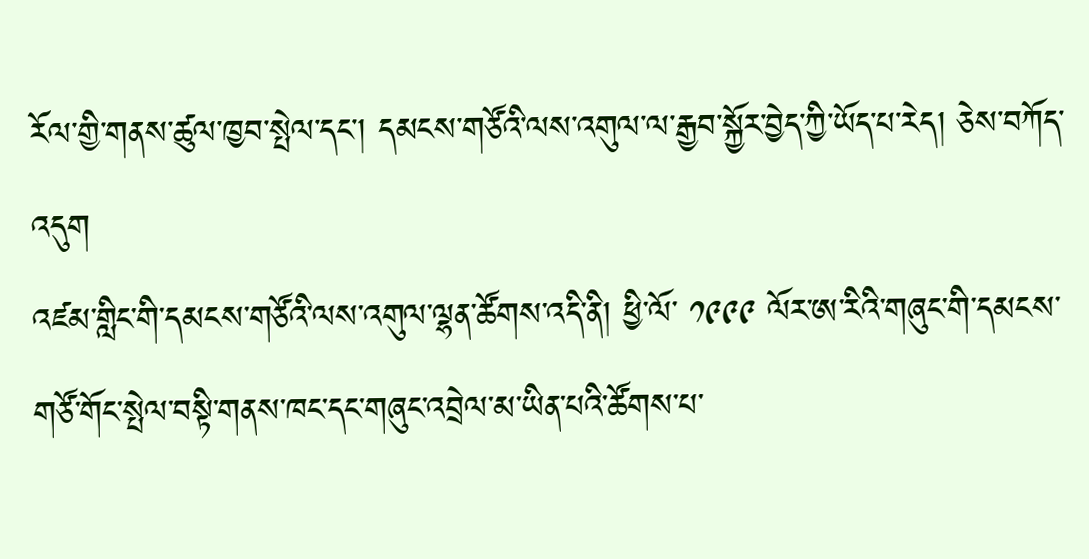རོལ་གྱི་གནས་ཚུལ་ཁྱབ་སྤེལ་དང་། དམངས་གཙོའི་ལས་འགུལ་ལ་རྒྱབ་སྐྱོར་བྱེད་ཀྱི་ཡོད་པ་རེད། ཅེས་བཀོད་འདུག
འཛམ་གླིང་གི་དམངས་གཙོའི་ལས་འགུལ་ལྷན་ཚོགས་འདི་ནི། ཕྱི་ལོ་ ༡༩༩༩ ལོར་ཨ་རིའི་གཞུང་གི་དམངས་གཙོ་གོང་སྤེལ་བསྟི་གནས་ཁང་དང་གཞུང་འབྲེལ་མ་ཡིན་པའི་ཚོགས་པ་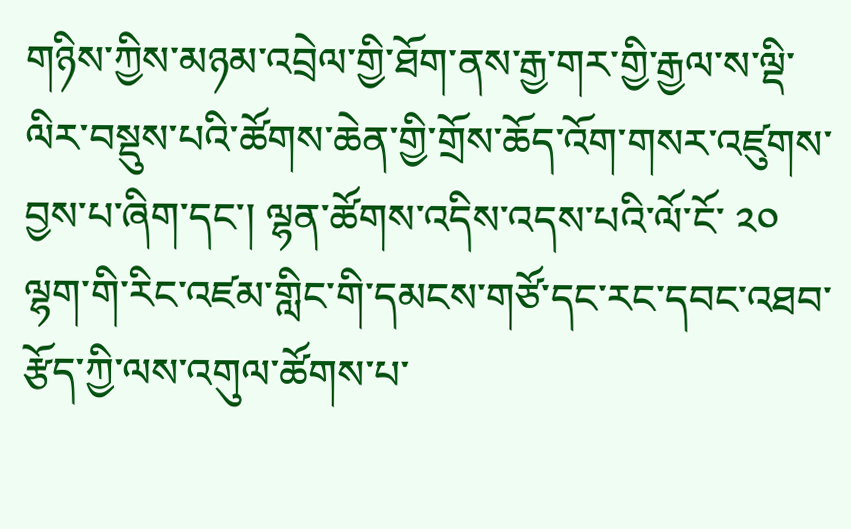གཉིས་ཀྱིས་མཉམ་འབྲེལ་གྱི་ཐོག་ནས་རྒྱ་གར་གྱི་རྒྱལ་ས་ལྡི་ལིར་བསྡུས་པའི་ཚོགས་ཆེན་གྱི་གྲོས་ཆོད་འོག་གསར་འཛུགས་བྱས་པ་ཞིག་དང་། ལྷན་ཚོགས་འདིས་འདས་པའི་ལོ་ངོ་ ༢༠ ལྷག་གི་རིང་འཛམ་གླིང་གི་དམངས་གཙོ་དང་རང་དབང་འཐབ་རྩོད་ཀྱི་ལས་འགུལ་ཚོགས་པ་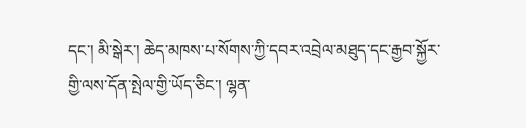དང་། མི་སྒེར་། ཆེད་མཁས་པ་སོགས་ཀྱི་དབར་འབྲེལ་མཐུད་དང་རྒྱབ་སྐྱོར་གྱི་ལས་དོན་སྤེལ་གྱི་ཡོད་ཅིང་། ལྷན་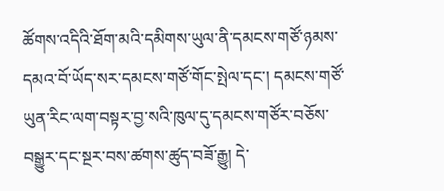ཚོགས་འདིའི་ཐོག་མའི་དམིགས་ཡུལ་ནི་དམངས་གཙོ་ཉམས་དམའ་བོ་ཡོད་སར་དམངས་གཙོ་གོང་སྤེལ་དང་། དམངས་གཙོ་ཡུན་རིང་ལག་བསྟར་བྱ་སའི་ཁུལ་དུ་དམངས་གཙོར་བཅོས་བསྒྱུར་དང་སྔར་བས་ཚགས་ཚུད་བཟོ་རྒྱུ། དེ་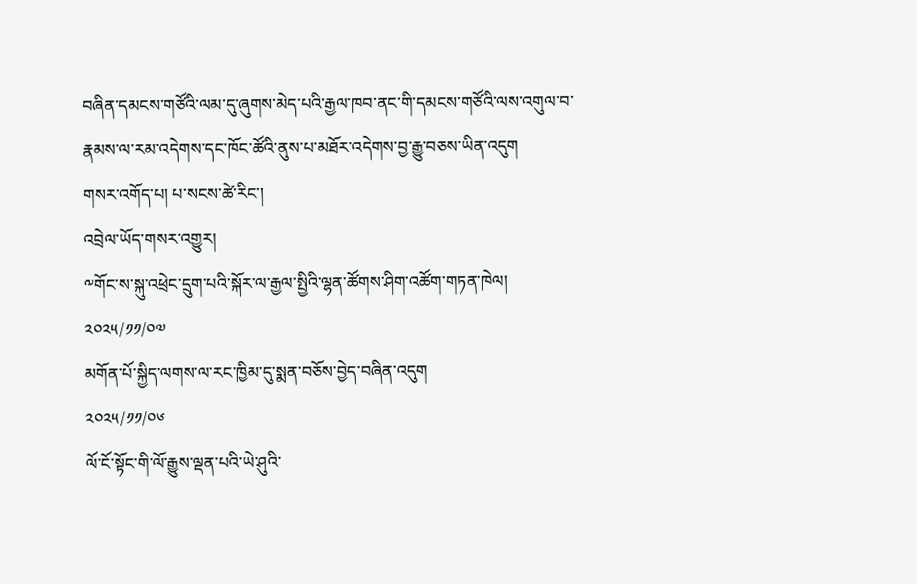བཞིན་དམངས་གཙོའི་ལམ་དུ་ཞུགས་མེད་པའི་རྒྱལ་ཁབ་ནང་གི་དམངས་གཙོའི་ལས་འགུལ་བ་རྣམས་ལ་རམ་འདེགས་དང་ཁོང་ཚོའི་ནུས་པ་མཐོར་འདེགས་བྱ་རྒྱུ་བཅས་ཡིན་འདུག
གསར་འགོད་པ། པ་སངས་ཚེ་རིང་།
འབྲེལ་ཡོད་གསར་འགྱུར།
༸གོང་ས་སྐུ་འཕྲེང་དྲུག་པའི་སྐོར་ལ་རྒྱལ་སྤྱིའི་ལྷན་ཚོགས་ཤིག་འཚོག་གཏན་ཁེལ།
༢༠༢༥/༡༡/༠༧
མགོན་པོ་སྐྱིད་ལགས་ལ་རང་ཁྱིམ་དུ་སྨན་བཅོས་བྱེད་བཞིན་འདུག
༢༠༢༥/༡༡/༠༦
ལོ་ངོ་སྟོང་གི་ལོ་རྒྱུས་ལྡན་པའི་ཡེ་ཤུའི་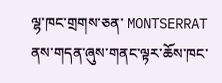ལྷ་ཁང་གྲགས་ཅན་ MONTSERRAT ནས་གདན་ཞུས་གནང་ལྟར་ཆོས་ཁང་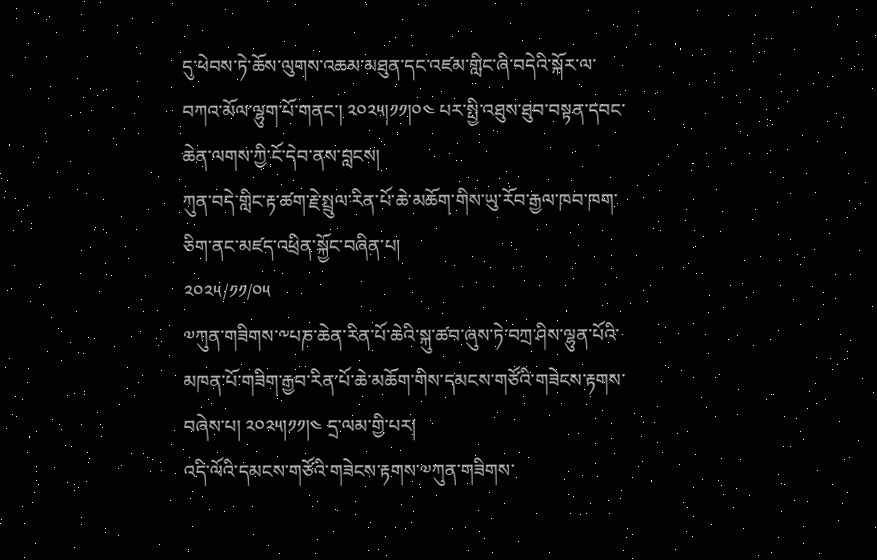དུ་ཕེབས་ཏེ་ཆོས་ལུགས་འཆམ་མཐུན་དང་འཛམ་གླིང་ཞི་བདེའི་སྐོར་ལ་བཀའ་མོལ་ལྷུག་པོ་གནང་། ༢༠༢༥།༡༡།༠༤ པར་སྤྱི་འཐུས་ཐུབ་བསྟན་དབང་ཆེན་ལགས་ཀྱི་ངོ་དེབ་ནས་བླངས།
ཀུན་བདེ་གླིང་རྟ་ཚག་རྗེ་སྤྲུལ་རིན་པོ་ཆེ་མཆོག་གིས་ཡུ་རོབ་རྒྱལ་ཁབ་ཁག་ཅིག་ནང་མཛད་འཕྲིན་སྐྱོང་བཞིན་པ།
༢༠༢༥/༡༡/༠༥
༧ཀུན་གཟིགས་༸པཎ་ཆེན་རིན་པོ་ཆེའི་སྐུ་ཚབ་ཞུས་ཏེ་བཀྲ་ཤིས་ལྷུན་པོའི་མཁན་པོ་གཟིག་རྒྱབ་རིན་པོ་ཆེ་མཆོག་གིས་དམངས་གཙོའི་གཟེངས་རྟགས་བཞེས་པ། ༢༠༢༥།༡༡།༤ དྲ་ལམ་གྱི་པར།
འདི་ལོའི་དམངས་གཙོའི་གཟེངས་རྟགས་༧ཀུན་གཟིགས་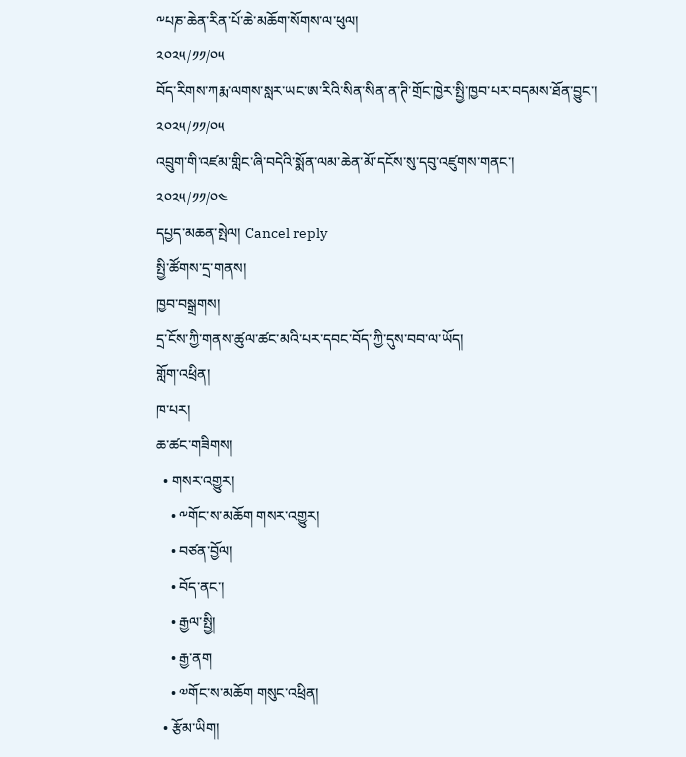༸པཎ་ཆེན་རིན་པོ་ཆེ་མཆོག་སོགས་ལ་ཕུལ།
༢༠༢༥/༡༡/༠༥
བོད་རིགས་ཀརྨ་ལགས་སླར་ཡང་ཨ་རིའི་སིན་སིན་ན་ཊི་གྲོང་ཁྱེར་སྤྱི་ཁྱབ་པར་བདམས་ཐོན་བྱུང་།
༢༠༢༥/༡༡/༠༥
འབྲུག་གི་འཛམ་གླིང་ཞི་བདེའི་སྨོན་ལམ་ཆེན་མོ་དངོས་སུ་དབུ་འཛུགས་གནང་།
༢༠༢༥/༡༡/༠༤
དཔྱད་མཆན་སྤེལ། Cancel reply
སྤྱི་ཚོགས་དྲ་གནས།
ཁྱབ་བསྒྲགས།
དྲ་ངོས་ཀྱི་གནས་ཚུལ་ཚང་མའི་པར་དབང་བོད་ཀྱི་དུས་བབ་ལ་ཡོད།
གློག་འཕྲིན།
ཁ་པར།
ཆ་ཚང་གཟིགས།
  • གསར་འགྱུར།
    • ༸གོང་ས་མཆོག གསར་འགྱུར།
    • བཙན་བྱོལ།
    • བོད་ནང་།
    • རྒྱལ་སྤྱི།
    • རྒྱ་ནག
    • ༧གོང་ས་མཆོག གསུང་འཕྲིན།
  • རྩོམ་ཡིག།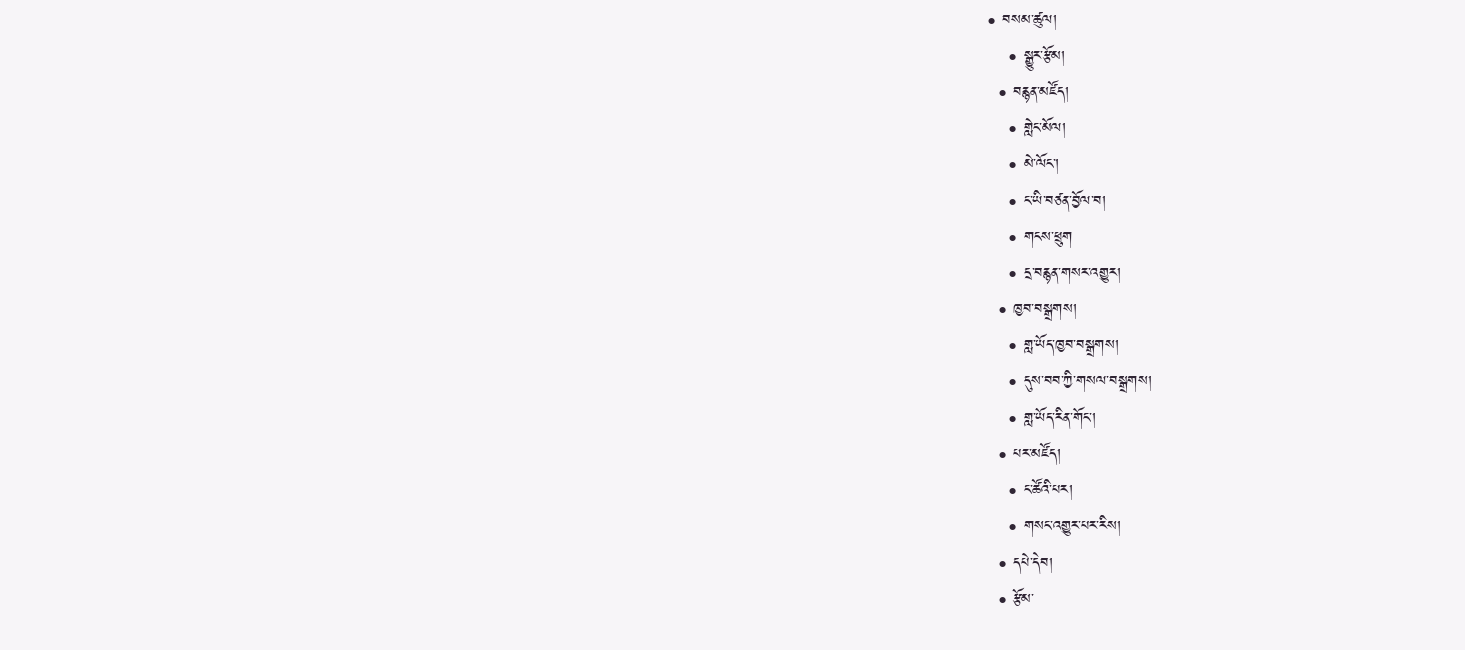• བསམ་ཚུལ།
    • སྒྱུར་རྩོམ།
  • བརྙན་མཛོད།
    • གླེང་མོལ།
    • མེ་ལོང་།
    • ང་ཡི་བཙན་བྱོལ་བ།
    • གངས་ཕྲུག
    • དྲ་བརྙན་གསར་འགྱུར།
  • ཁྱབ་བསྒྲགས།
    • གླ་ཡོད་ཁྱབ་བསྒྲགས།
    • དུས་བབ་ཀྱི་གསལ་བསྒྲགས།
    • གླ་ཡོད་རིན་གོང་།
  • པར་མཛོད།
    • ང་ཚོའི་པར།
    • གསང་འགྱུར་པར་རིས།
  • དཔེ་དེབ།
  • རྩོམ་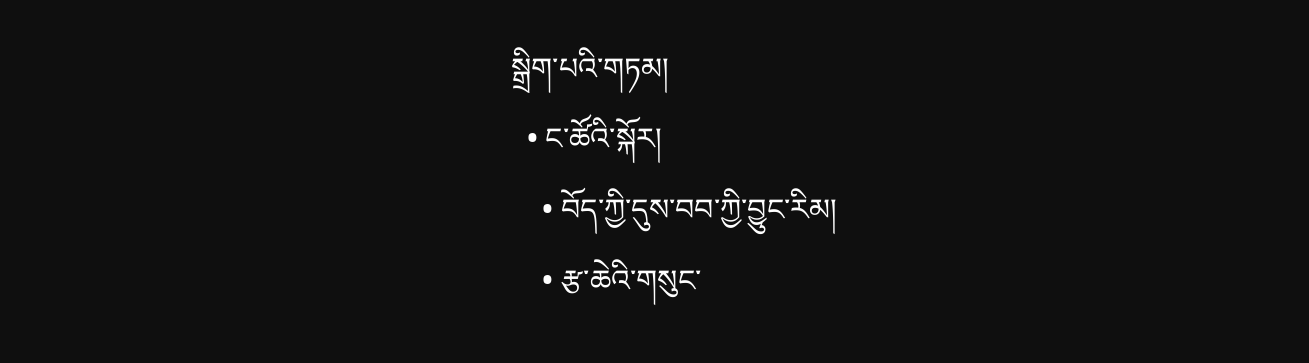སྒྲིག་པའི་གཏམ།
  • ང་ཚོའི་སྐོར།
    • བོད་ཀྱི་དུས་བབ་ཀྱི་བྱུང་རིམ།
    • རྩ་ཆེའི་གསུང་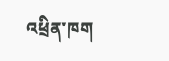འཕྲིན་ཁག